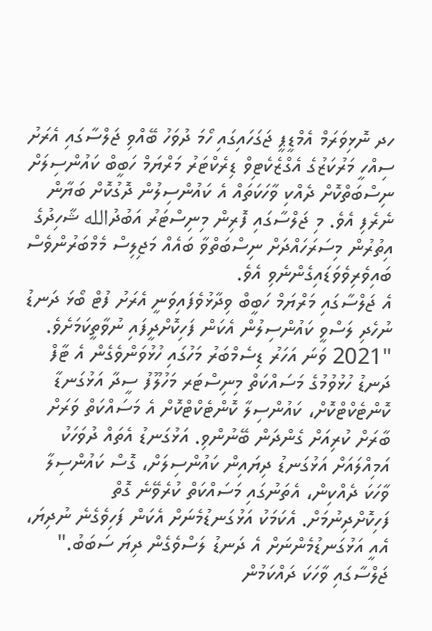ހދ ނޮޅިވަރަމް އެމްޑީޕީ ޖަގަހައިގައި ހޯމަ ދުވަހު ބޭއްވި ޖަލްސާގައި އެރަށު ސިއްހީ މަރުކަޒުގެ އެގްޒެކެޓިވް ޑިރެކްޓަރު މަރްޔަމް ހަބީބް ކައުންސިލަށް ނިސްބަތްކޮށް ދެއްކި ވާހަކަތައް އެ ކައުންސިލުން ދޮގުކޮށް ބަޔާން ނެރެފި އެވެ. މި ޖަލްސާގައި ފޮރިން މިނިސްޓަރު އަބުދުالله ޝާހިދުގެ އިތުރުން މިސަރަހައްދަށް ނިސްބަތްވާ ބައެއް މަޖިލިސް މެމްބަރުންވެސް ބައިވެރިވެވަޑައިގެންނެވި އެވެ.
އެ ޖަލްސާގައި މަރްޔަމް ހަބީބް ވިދާޅުވެފައިވަނީ އެރަށު ފުޓް ބޯޅަ ދަނޑު ނުހެދި ލަސްވީ ކައުންސިލުން އެކަން ފަހިކޮށްދީފައި ނުވާތީކަމަށެވެ.
"2021 ވަނަ އަހަރު ޑިސެމްބަރު މަހުގައި ހުޅުވަންވެގެން އެ ޓާފް ދަނޑު ހުޅުވުމުގެ މަސައްކަތް މިނިސްޓަރ މަހުލޫފު ސީދާ އަޅުގަނޑާ ކޮންޓެކްޓްކޮށް، ކައުންސިލާ ކޮންޓެކްޓްކޮށް އެ މަސައްކަތް ވަރަށް ބާރަށް ކުރިއަށް ގެންދަން ބޭނުންވި. އަޅުގަނޑު އެތައް ދުވަހަކު އަމިއްލައަށް އަޅުގަނޑު ދިޔައިން ކައުންސިލަށް، ގޮސް ކައުންސިލާ ވާހަކަ ދެއްކިން، އެތަނުގައި މަސައްކަތް ކުރެވޭނެ ގޮތް ފަހިކޮށްދިނުމަށް. އެކަމަކު އަޅުގަނޑުމެނަށް އެކަން ފަހިވެގެނެ ނުދިޔަ، އެއީ އަޅުގަނޑުމެންނަށް އެ ދަނޑު ލަސްވެގެން ދިޔަ ސަބަބު." ޖަލްސާގައި ވާހަކަ ދައްކަމުން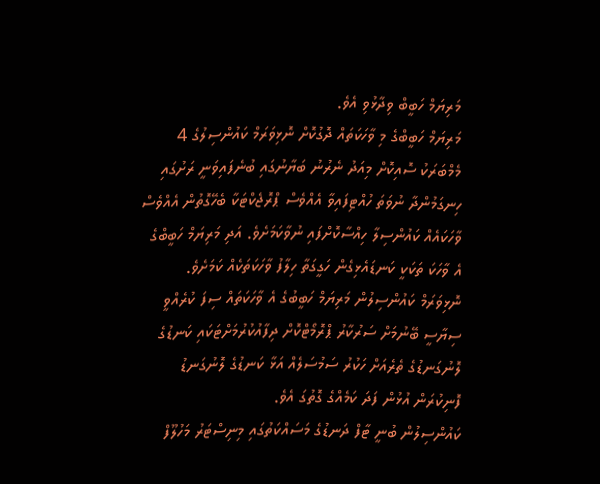މަރިޔަމް ހަބީބް ވިދާޅުވި އެވެ.
މަރިޔަމް ހަބީބްގެ މި ވާހަކަތައް ދޮގުކޮށް ނޮޅިވަރަމް ކައުންސިލުގެ 4 މެމްބަރަކު ސޮއިކޮށް މިއަދު ނެރުނު ބަޔާނުގައި ބުނެފައިވަނީ ރަށުގައި ހިނގަމުންދާ ނުވަތަ ހުއްޓިފައިވާ އެއްވެސް ޕްރޮޖެކްޓަކާ ބެހޭގޮތުން އެއްވެސް ވާހަކައެއް ކައުންސިލާ ހިއްސާކޮށްފައި ނުވާކަމަށެވެ. އަދި މަރިޔަމް ހަބީބްގެ އެ ވާހަކަ ތަކަކީ ކަނޑައެޅިގެން ހަގީގަތާ ހިލާފު ވާހަކަތަކެއް ކަމަށެވެ.
ނޮޅިވަރަމް ކައުންސިލުން މަރިޔަމް ހަބީބުގެ އެ ވާހަކަތައް ސިފަ ކުރެއްވީ ސިޔާސީ ބޭނުމަށް ސަރުކާރު ޕްރޮމޯޓްކޮށް ދިފާއުކުރުމަށްޓަކައި ކަނޑުގެ ލޮނުގަނޑުގެ ތެރެއަށް ހަކުރު ސަމުސަލެއް އަޅާ ކަނޑުގެ ލޮނުގަނޑު ފޮނިކުރަން އުޅުން ފަދަ ކަމެއްގެ ގޮތުގަ އެވެ.
ކައުންސިލުން ބުނީ ޓާފް ދަނޑުގެ މަސައްކަތުގައި މިނިސްޓަރު މަހުލޫފް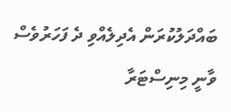ބައްދަލުކުރަން އެދިލެއްވި ދެ ފަހަރުވެސް ވާނީ މިނިސްޓަރާ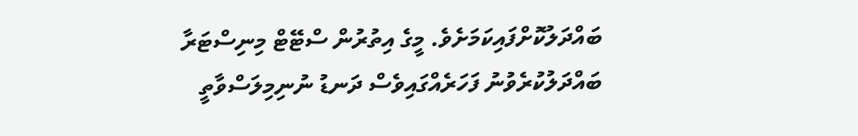ބައްދަލުކޮށްފައިކަމަށެވެ. މީގެ އިތުރުން ސްޓޭޓް މިނިސްޓަރާ ބައްދަލުކުރެވުނު ފަހަރެއްގައިވެސް ދަނޑު ނުނިމިލަސްވާތީ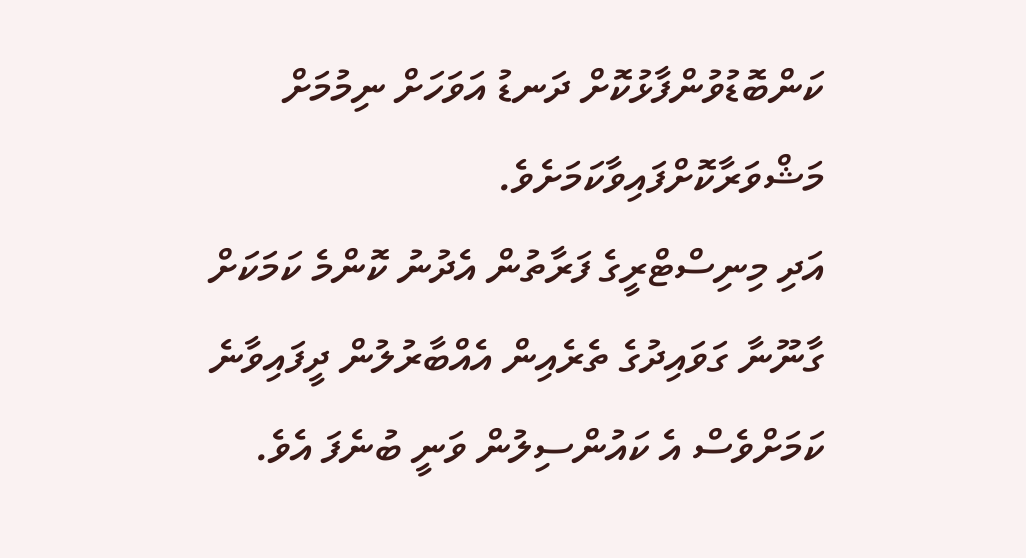ކަންބޮޑުވުންފާޅުކޮށް ދަނޑު އަވަހަށް ނިމުމަށް މަޝްވަރާކޮށްފައިވާކަމަށެވެ.
އަދި މިނިސްޓްރީގެ ފަރާތުން އެދުނު ކޮންމެ ކަމަކަށް ގާނޫނާ ގަވައިދުގެ ތެރެއިން އެއްބާރުލުން ދީފައިވާނެ ކަމަށްވެސް އެ ކައުންސިލުން ވަނީ ބުނެފަ އެވެ.